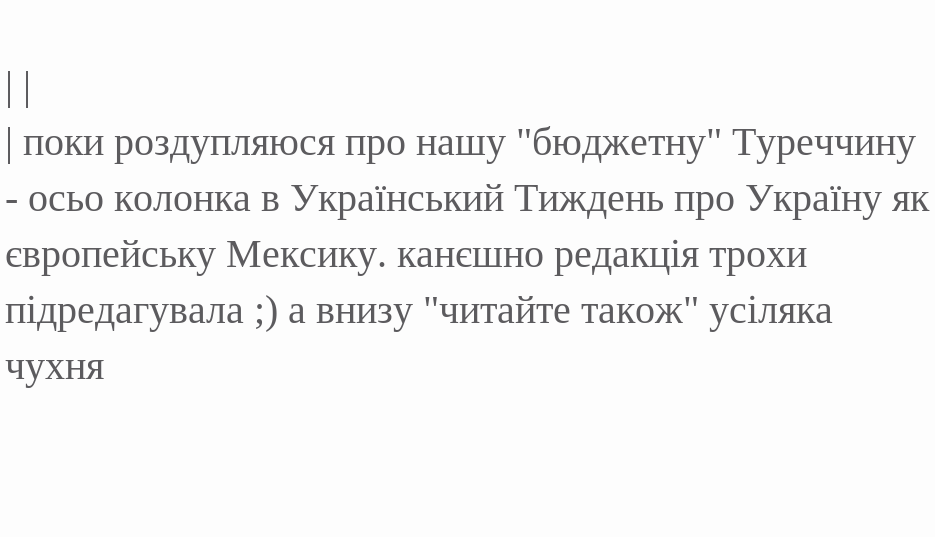| |
| поки роздупляюся про нашу "бюджетну" Туреччину - осьо колонка в Український Тиждень про Україну як європейську Мексику. канєшно редакція трохи підредагувала ;) а внизу "читайте також" усіляка чухня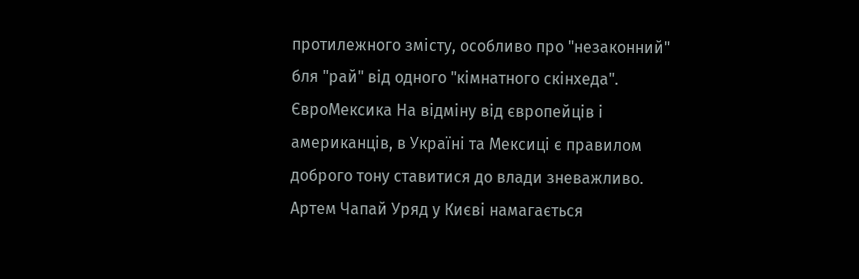протилежного змісту, особливо про "незаконний" бля "рай" від одного "кімнатного скінхеда". ЄвроМексика На відміну від європейців і американців, в Україні та Мексиці є правилом доброго тону ставитися до влади зневажливо. Артем Чапай Уряд у Києві намагається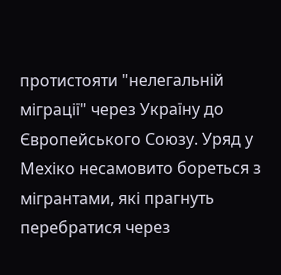протистояти "нелегальній міграції" через Україну до Європейського Союзу. Уряд у Мехіко несамовито бореться з мігрантами, які прагнуть перебратися через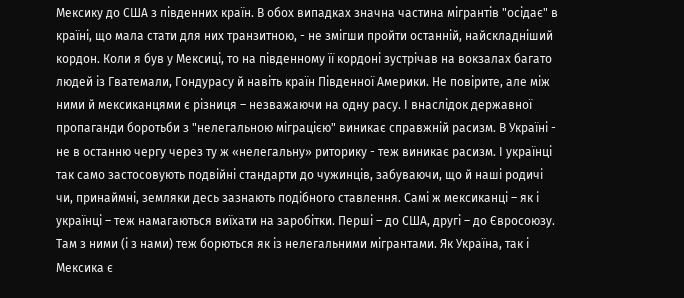Мексику до США з південних країн. В обох випадках значна частина мігрантів "осідає" в країні, що мала стати для них транзитною, - не змігши пройти останній, найскладніший кордон. Коли я був у Мексиці, то на південному її кордоні зустрічав на вокзалах багато людей із Гватемали, Гондурасу й навіть країн Південної Америки. Не повірите, але між ними й мексиканцями є різниця – незважаючи на одну расу. І внаслідок державної пропаганди боротьби з "нелегальною міграцією" виникає справжній расизм. В Україні - не в останню чергу через ту ж «нелегальну» риторику - теж виникає расизм. І українці так само застосовують подвійні стандарти до чужинців, забуваючи, що й наші родичі чи, принаймні, земляки десь зазнають подібного ставлення. Самі ж мексиканці – як і українці – теж намагаються виїхати на заробітки. Перші – до США, другі – до Євросоюзу. Там з ними (і з нами) теж борються як із нелегальними мігрантами. Як Україна, так і Мексика є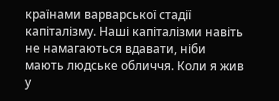країнами варварської стадії капіталізму. Наші капіталізми навіть не намагаються вдавати, ніби мають людське обличчя. Коли я жив у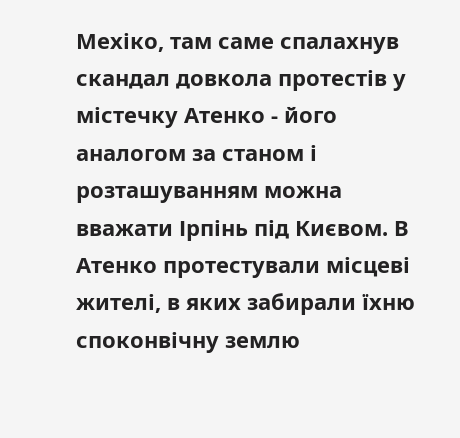Мехіко, там саме спалахнув скандал довкола протестів у містечку Атенко - його аналогом за станом і розташуванням можна вважати Ірпінь під Києвом. В Атенко протестували місцеві жителі, в яких забирали їхню споконвічну землю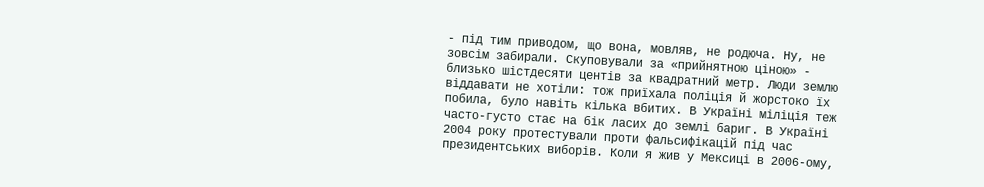- під тим приводом, що вона, мовляв, не родюча. Ну, не зовсім забирали. Скуповували за «прийнятною ціною» - близько шістдесяти центів за квадратний метр. Люди землю віддавати не хотіли: тож приїхала поліція й жорстоко їх побила, було навіть кілька вбитих. В Україні міліція теж часто-густо стає на бік ласих до землі бариг. В Україні 2004 року протестували проти фальсифікацій під час президентських виборів. Коли я жив у Мексиці в 2006-ому,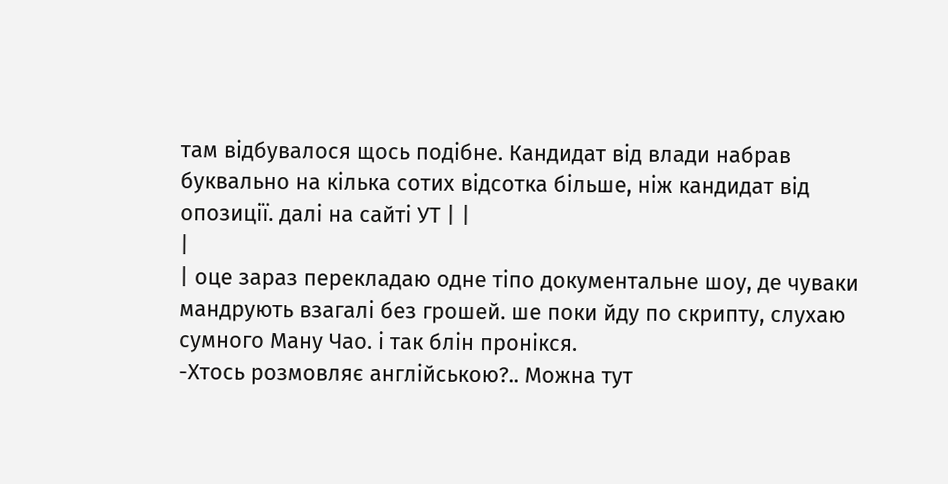там відбувалося щось подібне. Кандидат від влади набрав буквально на кілька сотих відсотка більше, ніж кандидат від опозиції. далі на сайті УТ | |
|
| оце зараз перекладаю одне тіпо документальне шоу, де чуваки мандрують взагалі без грошей. ше поки йду по скрипту, слухаю сумного Ману Чао. і так блін пронікся.
-Хтось розмовляє англійською?.. Можна тут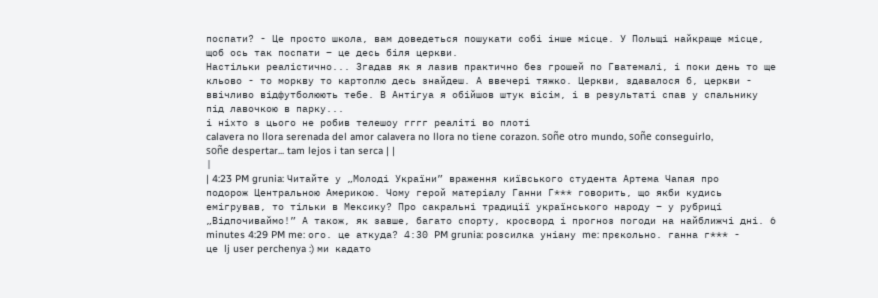поспати? - Це просто школа, вам доведеться пошукати собі інше місце. У Польщі найкраще місце, щоб ось так поспати – це десь біля церкви.
Настільки реалістично... Згадав як я лазив практично без грошей по Гватемалі, і поки день то ще кльово - то моркву то картоплю десь знайдеш. А ввечері тяжко. Церкви, здавалося б, церкви - ввічливо відфутболюють тебе. В Антігуа я обійшов штук вісім, і в результаті спав у спальнику під лавочкою в парку...
і ніхто з цього не робив телешоу гггг реаліті во плоті
calavera no llora serenada del amor calavera no llora no tiene corazon. soñe otro mundo, soñe conseguirlo, soñe despertar... tam lejos i tan serca | |
|
| 4:23 PM grunia: Читайте у „Молоді України” враження київського студента Артема Чапая про подорож Центральною Америкою. Чому герой матеріалу Ганни Г*** говорить, що якби кудись емігрував, то тільки в Мексику? Про сакральні традиції українського народу – у рубриці „Відпочиваймо!” А також, як завше, багато спорту, кросворд і прогноз погоди на найближчі дні. 6 minutes 4:29 PM me: ого. це аткуда? 4:30 PM grunia: розсилка уніану me: прєкольно. ганна г*** - це lj user perchenya :) ми кадато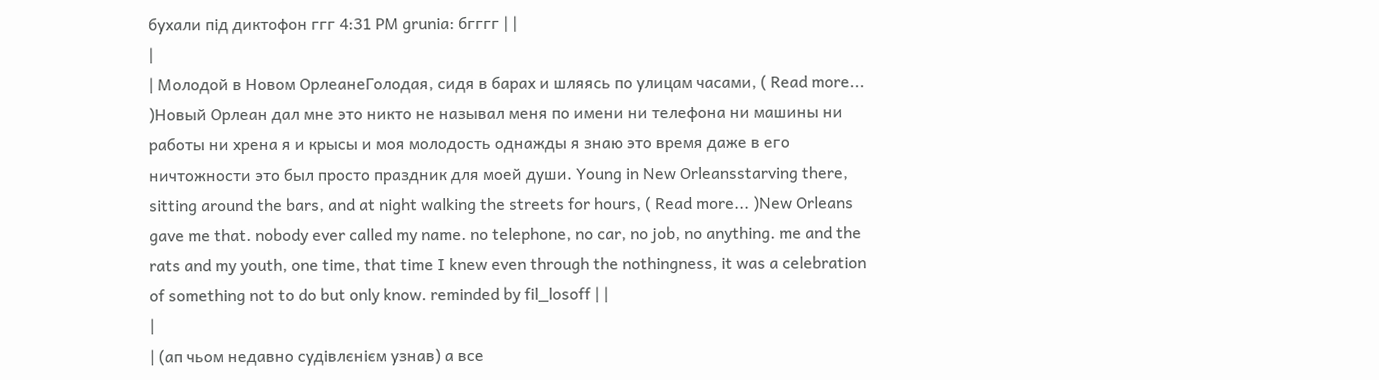бухали під диктофон ггг 4:31 PM grunia: бгггг | |
|
| Молодой в Новом ОрлеанеГолодая, сидя в барах и шляясь по улицам часами, ( Read more... )Новый Орлеан дал мне это никто не называл меня по имени ни телефона ни машины ни работы ни хрена я и крысы и моя молодость однажды я знаю это время даже в его ничтожности это был просто праздник для моей души. Young in New Orleansstarving there, sitting around the bars, and at night walking the streets for hours, ( Read more... )New Orleans gave me that. nobody ever called my name. no telephone, no car, no job, no anything. me and the rats and my youth, one time, that time I knew even through the nothingness, it was a celebration of something not to do but only know. reminded by fil_losoff | |
|
| (ап чьом недавно судівлєнієм узнав) а все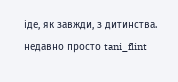іде, як завжди, з дитинства. недавно просто tani_flint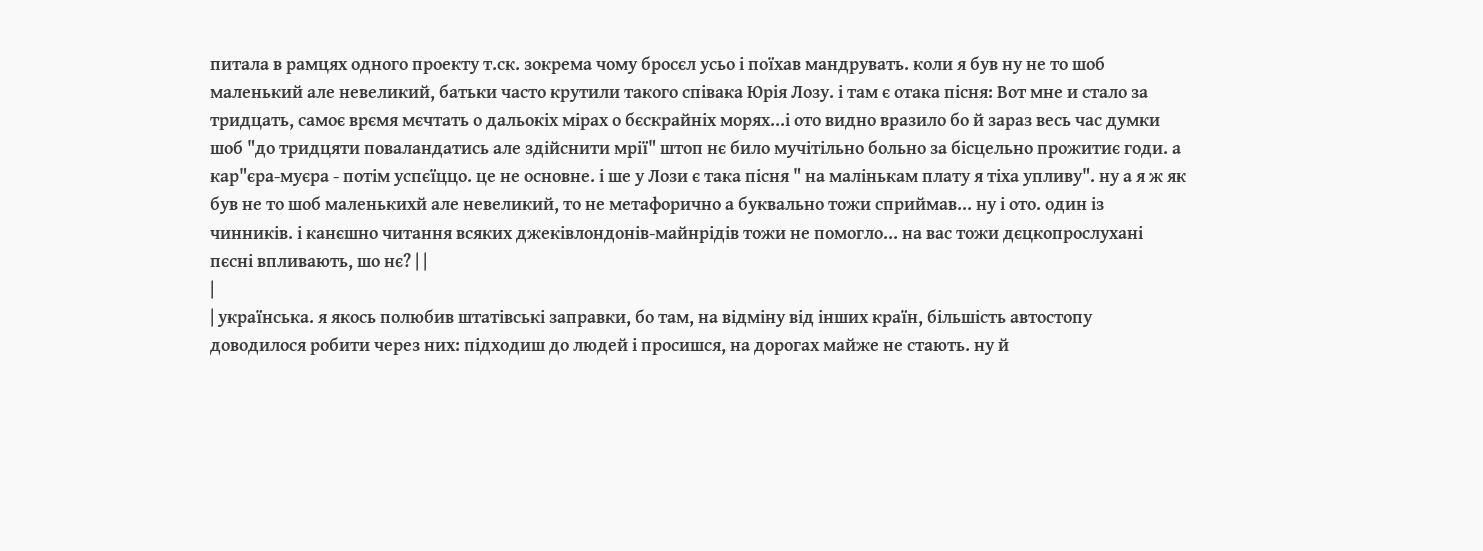питала в рамцях одного проекту т.ск. зокрема чому бросєл усьо і поїхав мандрувать. коли я був ну не то шоб маленький але невеликий, батьки часто крутили такого співака Юрія Лозу. і там є отака пісня: Вот мне и стало за тридцать, самоє врємя мєчтать о дальокіх мірах о бєскрайніх морях...і ото видно вразило бо й зараз весь час думки шоб "до тридцяти поваландатись але здійснити мрії" штоп нє било мучітільно больно за бісцельно прожитиє годи. а кар"єра-муєра - потім успєїццо. це не основне. і ше у Лози є така пісня " на малінькам плату я тіха упливу". ну а я ж як був не то шоб маленькихй але невеликий, то не метафорично а буквально тожи сприймав... ну і ото. один із чинників. і канєшно читання всяких джеківлондонів-майнрідів тожи не помогло... на вас тожи дєцкопрослухані пєсні впливають, шо нє? | |
|
| українська. я якось полюбив штатівські заправки, бо там, на відміну від інших країн, більшість автостопу доводилося робити через них: підходиш до людей і просишся, на дорогах майже не стають. ну й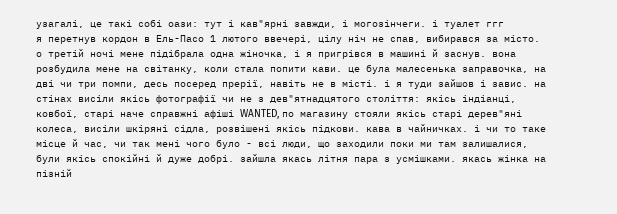узагалі, це такі собі оази: тут і кав"ярні завжди, і могозінчеги. і туалет ггг
я перетнув кордон в Ель-Пасо 1 лютого ввечері, цілу ніч не спав, вибирався за місто. о третій ночі мене підібрала одна жіночка, і я пригрівся в машині й заснув. вона розбудила мене на світанку, коли стала попити кави. це була малесенька заправочка, на дві чи три помпи, десь посеред прерії, навіть не в місті. і я туди зайшов і завис. на стінах висіли якісь фотографії чи не з дев"ятнадцятого століття: якісь індіанці, ковбої, старі наче справжні афіші WANTED, по магазину стояли якісь старі дерев"яні колеса, висіли шкіряні сідла, розвішені якісь підкови. кава в чайничках. і чи то таке місце й час, чи так мені чого було - всі люди, що заходили поки ми там залишалися, були якісь спокійні й дуже добрі. зайшла якась літня пара з усмішками. якась жінка на пізній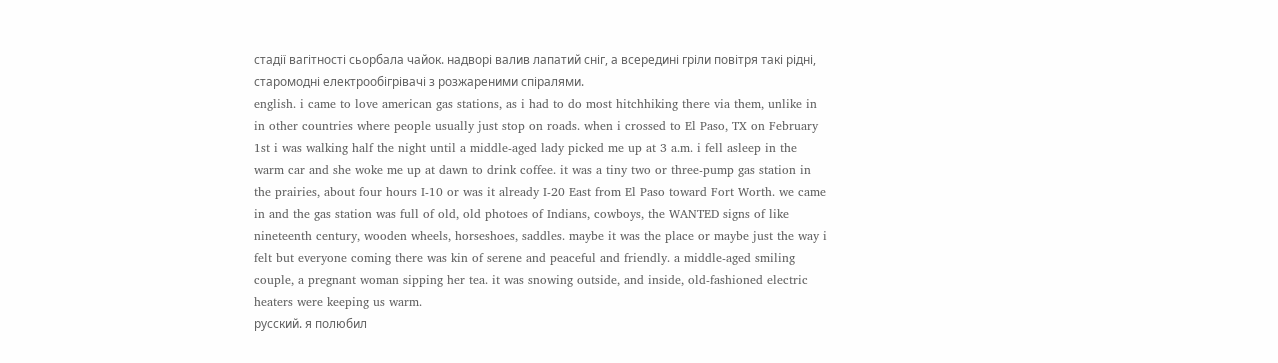стадії вагітності сьорбала чайок. надворі валив лапатий сніг, а всередині гріли повітря такі рідні, старомодні електрообігрівачі з розжареними спіралями.
english. i came to love american gas stations, as i had to do most hitchhiking there via them, unlike in in other countries where people usually just stop on roads. when i crossed to El Paso, TX on February 1st i was walking half the night until a middle-aged lady picked me up at 3 a.m. i fell asleep in the warm car and she woke me up at dawn to drink coffee. it was a tiny two or three-pump gas station in the prairies, about four hours I-10 or was it already I-20 East from El Paso toward Fort Worth. we came in and the gas station was full of old, old photoes of Indians, cowboys, the WANTED signs of like nineteenth century, wooden wheels, horseshoes, saddles. maybe it was the place or maybe just the way i felt but everyone coming there was kin of serene and peaceful and friendly. a middle-aged smiling couple, a pregnant woman sipping her tea. it was snowing outside, and inside, old-fashioned electric heaters were keeping us warm.
русский. я полюбил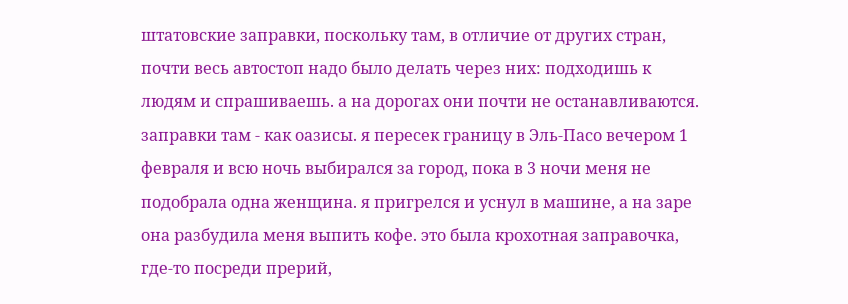штатовские заправки, поскольку там, в отличие от других стран, почти весь автостоп надо было делать через них: подходишь к людям и спрашиваешь. а на дорогах они почти не останавливаются. заправки там - как оазисы. я пересек границу в Эль-Пасо вечером 1 февраля и всю ночь выбирался за город, пока в 3 ночи меня не подобрала одна женщина. я пригрелся и уснул в машине, а на заре она разбудила меня выпить кофе. это была крохотная заправочка, где-то посреди прерий,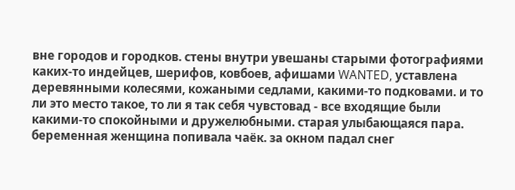вне городов и городков. стены внутри увешаны старыми фотографиями каких-то индейцев, шерифов, ковбоев, афишами WANTED, уставлена деревянными колесями, кожаными седлами, какими-то подковами. и то ли это место такое, то ли я так себя чувстовад - все входящие были какими-то спокойными и дружелюбными. старая улыбающаяся пара. беременная женщина попивала чаёк. за окном падал снег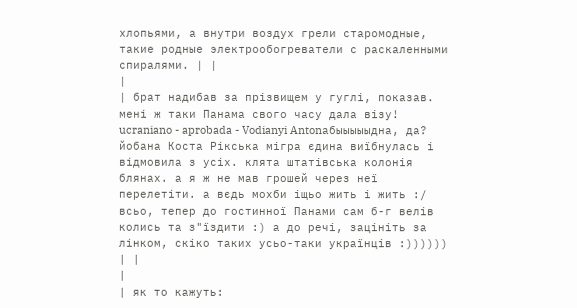хлопьями, а внутри воздух грели старомодные, такие родные электрообогреватели с раскаленными спиралями. | |
|
| брат надибав за прізвищем у гуглі, показав. мені ж таки Панама свого часу дала візу! ucraniano - aprobada - Vodianyi Antonабыыыыыдна, да? йобана Коста Рікська мігра єдина виїбнулась і відмовила з усіх. клята штатівська колонія блянах. а я ж не мав грошей через неї перелетіти. а вєдь мохби іщьо жить і жить :/ всьо, тепер до гостинної Панами сам б-г велів колись та з"їздити :) а до речі, зацініть за лінком, скіко таких усьо-таки українців :)))))) | |
|
| як то кажуть: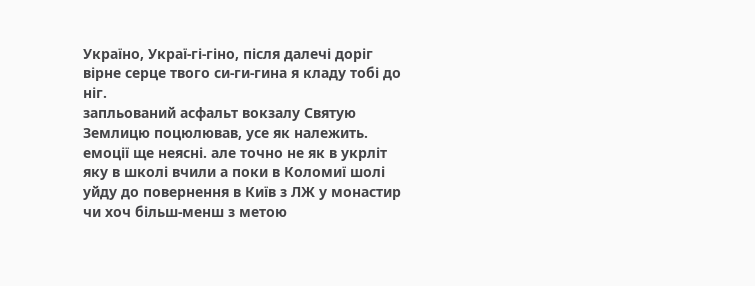Україно, Украї-гі-гіно, після далечі доріг вірне серце твого си-ги-гина я кладу тобі до ніг.
запльований асфальт вокзалу Святую Землицю поцюлював, усе як належить. емоції ще неясні. але точно не як в укрліт яку в школі вчили а поки в Коломиї шолі уйду до повернення в Київ з ЛЖ у монастир чи хоч більш-менш з метою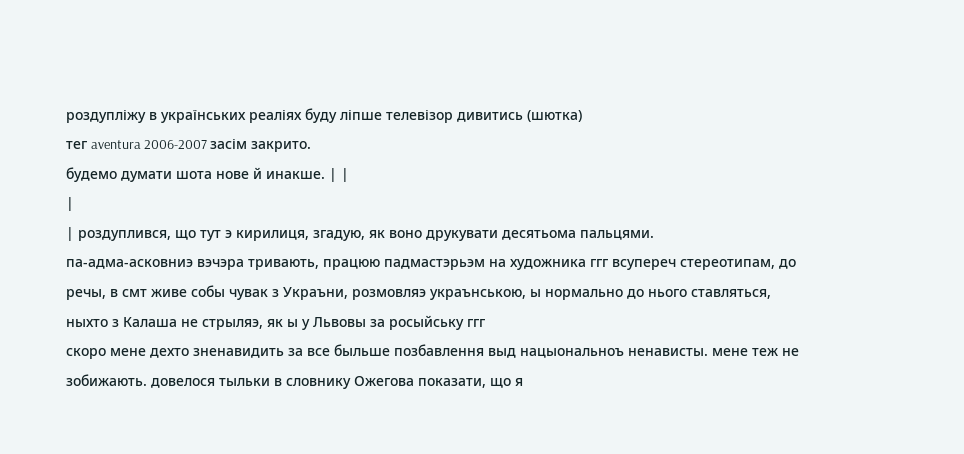роздупліжу в українських реаліях буду ліпше телевізор дивитись (шютка)
тег aventura 2006-2007 засім закрито.
будемо думати шота нове й инакше. | |
|
| роздуплився, що тут э кирилиця, згадую, як воно друкувати десятьома пальцями.
па-адма-асковниэ вэчэра тривають, працюю падмастэрьэм на художника ггг всупереч стереотипам, до речы, в смт живе собы чувак з Украъни, розмовляэ украънською, ы нормально до нього ставляться, ныхто з Калаша не стрыляэ, як ы у Львовы за росыйську ггг
скоро мене дехто зненавидить за все быльше позбавлення выд нацыональноъ ненависты. мене теж не зобижають. довелося тыльки в словнику Ожегова показати, що я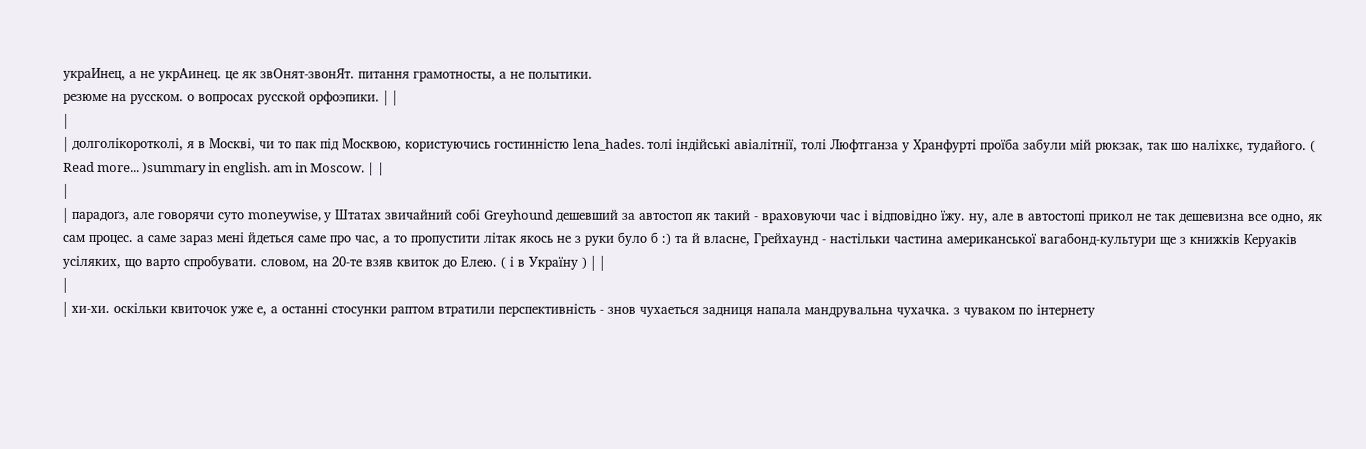украИнец, а не укрАинец. це як звОнят-звонЯт. питання грамотносты, а не полытики.
резюме на русском. о вопросах русской орфоэпики. | |
|
| долголікоротколі, я в Москві, чи то пак під Москвою, користуючись гостинністю lena_hades. толі індійські авіалітнії, толі Люфтганза у Хранфурті проїба забули мій рюкзак, так шо наліхкє, тудайого. ( Read more... )summary in english. am in Moscow. | |
|
| парадоґз, але говорячи суто moneywise, у Штатах звичайний собі Greyhound дешевший за автостоп як такий - враховуючи час і відповідно їжу. ну, але в автостопі прикол не так дешевизна все одно, як сам процес. а саме зараз мені йдеться саме про час, а то пропустити літак якось не з руки було б :) та й власне, Грейхаунд - настільки частина американської вагабонд-культури ще з книжків Керуаків усіляких, що варто спробувати. словом, на 20-те взяв квиток до Елею. ( і в Україну ) | |
|
| хи-хи. оскiльки квиточок уже е, а останнi стосунки раптом втратили перспективнiсть - знов чухаеться задниця напала мандрувальна чухачка. з чуваком по iнтернету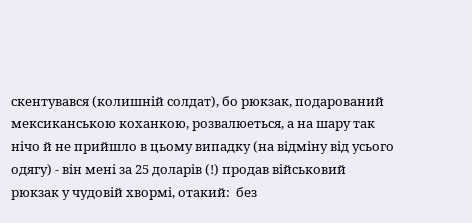скентувався (колишнiй солдат), бо рюкзак, подарований мексиканською коханкою, розвалюеться, а на шару так нiчо й не прийшло в цьому випадку (на вiдмiну вiд усього одягу) - вiн менi за 25 доларiв (!) продав вiйськовий рюкзак у чудовiй хвормi, отакий:  без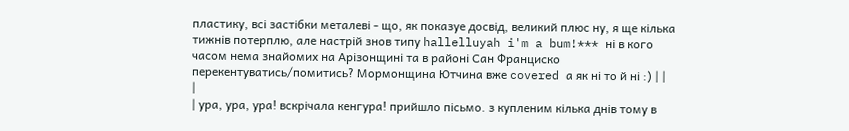пластику, всi застiбки металевi - що, як показуе досвiд, великий плюс ну, я ще кiлька тижнiв потерплю, але настрiй знов типу hallelluyah i'm a bum!*** нi в кого часом нема знайомих на Арiзонщинi та в районi Сан Франциско перекентуватись/помитись? Мормонщина Ютчина вже covered а як нi то й нi :) | |
|
| ура, ура, ура! вскрiчала кенгура! прийшло пiсьмо. з купленим кiлька днiв тому в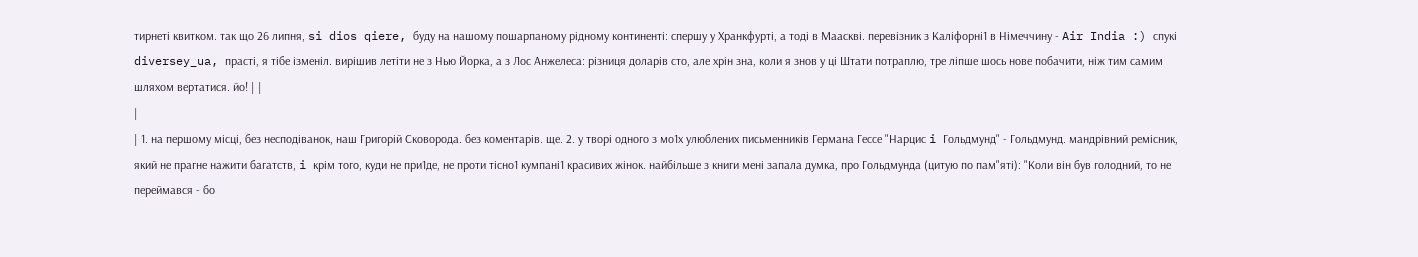тирнетi квитком. так що 26 липня, si dios qiere, буду на нашому пошарпаному рiдному континентi: спершу у Хранкфуртi, а тодi в Маасквi. перевiзник з Калiфорнi1 в Нiмеччину - Air India :) спукi diversey_ua, прастi, я тiбе iзменiл. вирiшив летiти не з Нью Йорка, а з Лос Анжелеса: рiзниця доларiв сто, але хрiн зна, коли я знов у цi Штати потраплю, тре лiпше шось нове побачити, нiж тим самим шляхом вертатися. йо! | |
|
| 1. на першому мiсцi, без несподiванок, наш Григорiй Сковорода. без коментарiв. ще. 2. у творi одного з мо1х улюблених письменникiв Германа Гессе "Нарцис i Гольдмунд" - Гольдмунд. мандрiвний ремiсник, який не прагне нажити багатств, i крiм того, куди не при1де, не проти тiсно1 кумпанi1 красивих жiнок. найбiльше з книги менi запала думка, про Гольдмунда (цитую по пам"ятi): "Коли вiн був голодний, то не переймався - бо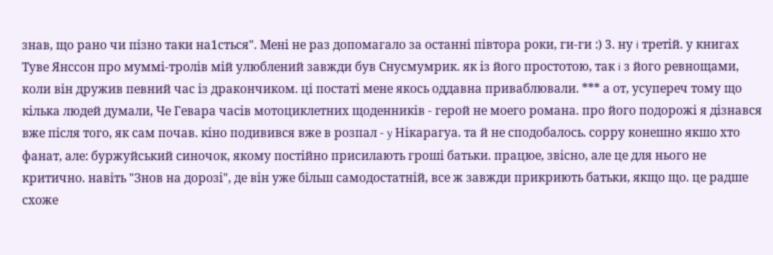знав, що рано чи пiзно таки на1сться". Менi не раз допомагало за останнi пiвтора роки, ги-ги :) 3. ну i третiй. у книгах Туве Янссон про муммi-тролiв мiй улюблений завжди був Снусмумрик. як iз його простотою, так i з його ревнощами, коли вiн дружив певний час iз дракончиком. цi постатi мене якось оддавна приваблювали. *** а от, усупереч тому що кiлька людей думали, Че Гевара часiв мотоциклетних щоденникiв - герой не моего романа. про його подорожi я дiзнався вже пiсля того, як сам почав. кiно подивився вже в розпал - y Нiкарагуа. та й не сподобалось. соррy конешно якшо хто фанат, але: буржуйський синочок, якому постiйно присилають грошi батьки. працюе, звiсно, але це для нього не критично. навiть "Знов на дорозi", де вiн уже бiльш самодостатнiй, все ж завжди прикриють батьки, якщо що. це радше схоже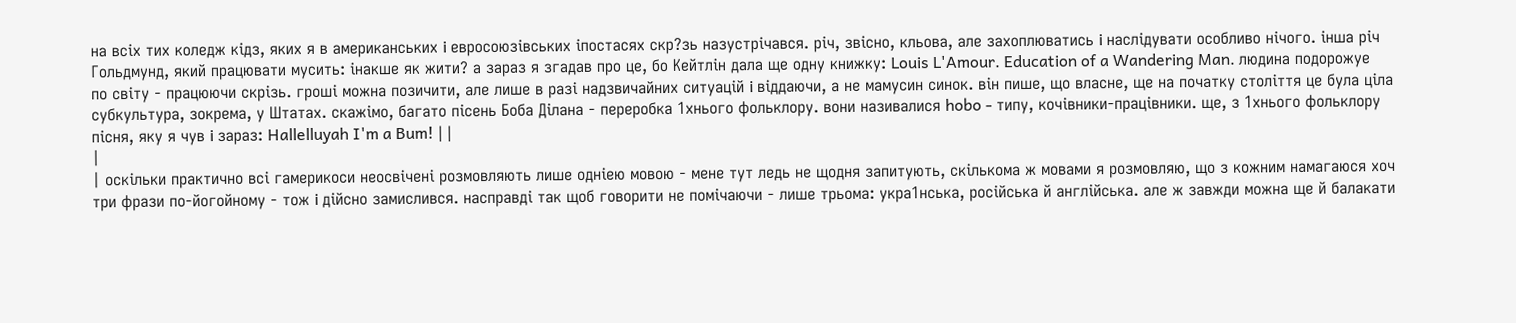на всiх тих коледж кiдз, яких я в американських i евросоюзiвських iпостасях скр?зь назустрiчався. рiч, звiсно, кльова, але захоплюватись i наслiдувати особливо нiчого. iнша рiч Гольдмунд, який працювати мусить: iнакше як жити? а зараз я згадав про це, бо Кейтлiн дала ще одну книжку: Louis L'Amour. Education of a Wandering Man. людина подорожуе по свiту - працюючи скрiзь. грошi можна позичити, але лише в разi надзвичайних ситуацiй i вiддаючи, а не мамусин синок. вiн пише, що власне, ще на початку столiття це була цiла субкультура, зокрема, у Штатах. скажiмо, багато пiсень Боба Дiлана - переробка 1хнього фольклору. вони називалися hobo - типу, кочiвники-працiвники. ще, з 1хнього фольклору пiсня, яку я чув i зараз: Hallelluyah I'm a Bum! | |
|
| оскiльки практично всi гамерикоси неосвiченi розмовляють лише однiею мовою - мене тут ледь не щодня запитують, скiлькомa ж мовами я розмовляю, що з кожним намагаюся хоч три фрази по-йогойному - тож i дiйсно замислився. насправдi так щоб говорити не помiчаючи - лише трьома: укра1нська, росiйська й англiйська. але ж завжди можна ще й балакати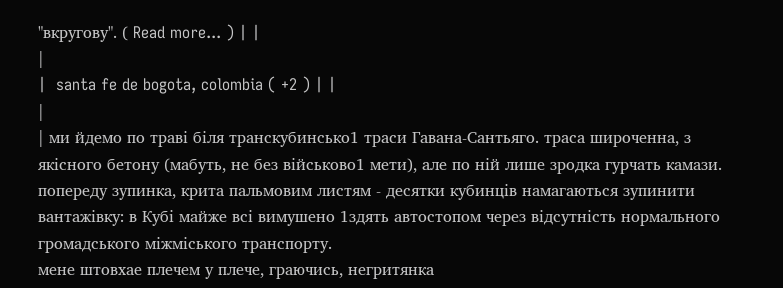"вкругову". ( Read more... ) | |
|
|  santa fe de bogota, colombia ( +2 ) | |
|
| ми йдемо по травi бiля транскубинсько1 траси Гавана-Cантьяго. траса широченна, з якiсного бетону (мабуть, не без вiйськово1 мети), але по нiй лише зродка гурчать камази.
попереду зупинка, крита пальмовим листям - десятки кубинцiв намагаються зупинити вантажiвку: в Кубi майже всi вимушено 1здять автостопом через вiдсутнiсть нормального громадського мiжмiського транспорту.
мене штовхае плечем у плече, граючись, негритянка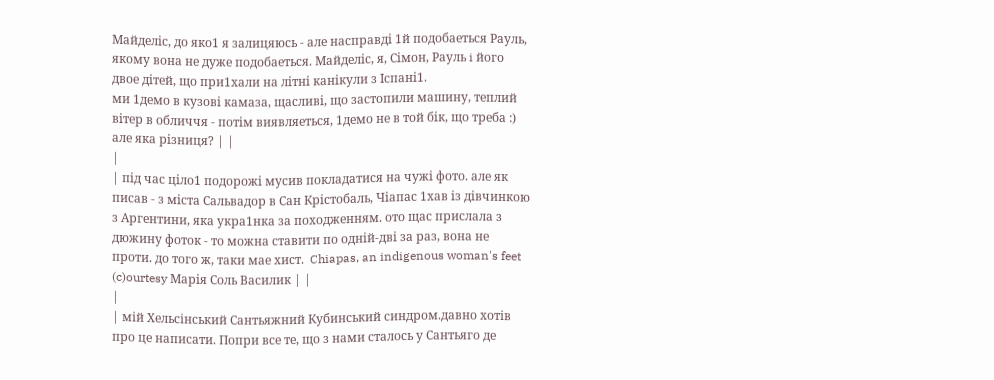Майделiс, до яко1 я залицяюсь - але насправдi 1й подобаеться Рауль, якому вона не дуже подобаеться. Майделiс, я, Сiмон, Pауль i його двое дiтей, що при1хали на лiтнi канiкули з Iспанi1.
ми 1демо в кузовi камаза, щасливi, що застопили машину, теплий вiтер в обличчя - потiм виявляеться, 1демо не в той бiк, що треба :) але яка рiзниця? | |
|
| пiд час цiло1 подорожi мусив покладатися на чужi фото. але як писав - з мiста Сальвадор в Сан Крiстобаль, Чiапас 1хав iз дiвчинкою з Аргентини, яка укра1нка за походженням. ото щас прислала з дюжину фоток - то можна ставити по однiй-двi за раз, вона не проти. до того ж, таки мае хист.  Chiapas, an indigenous woman's feet (c)ourtesy Марiя Соль Василик | |
|
| мій Хельсінський Сантьяжний Кубинський синдром.давно хотів про це написати. Попри все те, що з нами сталось у Сантьяго де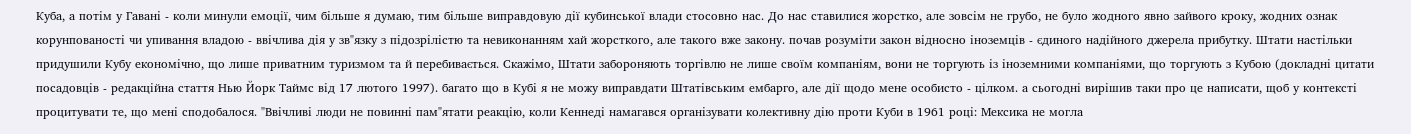Куба, а потім у Гавані - коли минули емоції, чим більше я думаю, тим більше виправдовую дії кубинської влади стосовно нас. До нас ставилися жорстко, але зовсім не грубо, не було жодного явно зайвого кроку, жодних ознак корунпованості чи упивання владою - ввічлива дія у зв"язку з підозрілістю та невиконанням хай жорсткого, але такого вже закону. почав розуміти закон відносно іноземців - єдиного надійного джерела прибутку. Штати настільки придушили Кубу економічно, що лише приватним туризмом та й перебивається. Скажімо, Штати забороняють торгівлю не лише своїм компаніям, вони не торгують із іноземними компаніями, що торгують з Кубою (докладні цитати посадовців - редакційна стаття Нью Йорк Таймс від 17 лютого 1997). багато що в Кубі я не можу виправдати Штатівським ембарго, але дії щодо мене особисто - цілком. а сьогодні вирішив таки про це написати, щоб у контексті процитувати те, що мені сподобалося. "Ввічливі люди не повинні пам"ятати реакцію, коли Кеннеді намагався організувати колективну дію проти Куби в 1961 році: Мексика не могла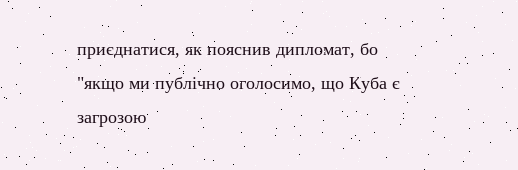приєднатися, як пояснив дипломат, бо "якщо ми публічно оголосимо, що Куба є загрозою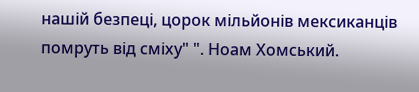нашій безпеці, цорок мільйонів мексиканців помруть від сміху" ". Ноам Хомський.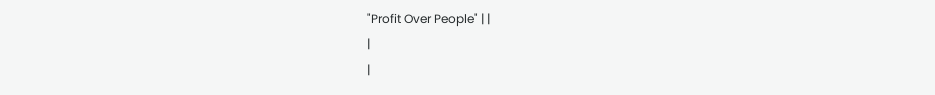"Profit Over People" | |
|
|